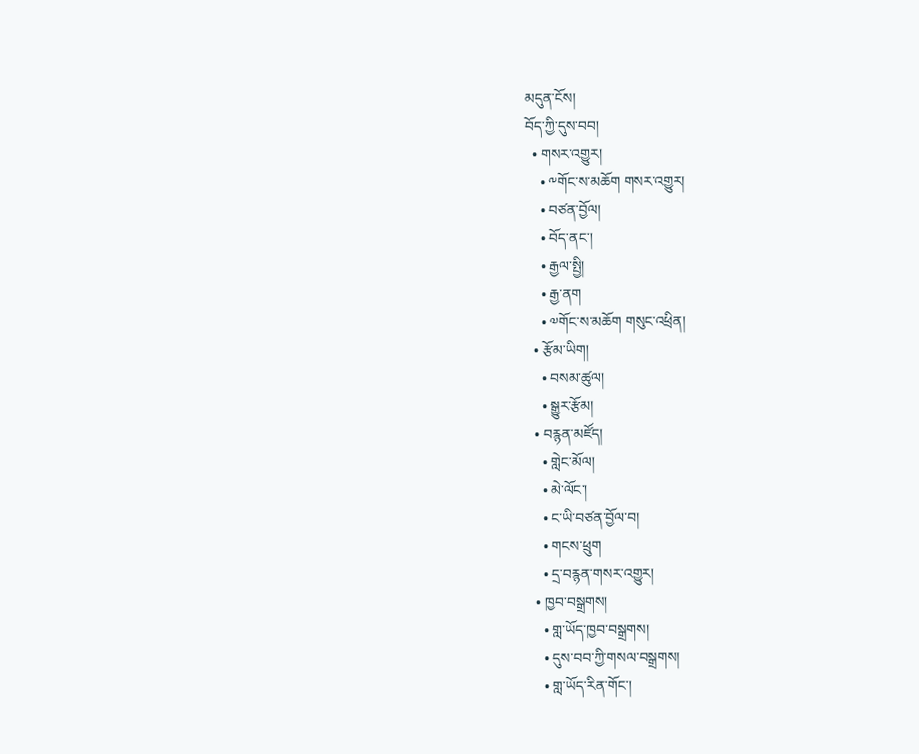མདུན་ངོས།
བོད་ཀྱི་དུས་བབ།
  • གསར་འགྱུར།
    • ༸གོང་ས་མཆོག གསར་འགྱུར།
    • བཙན་བྱོལ།
    • བོད་ནང་།
    • རྒྱལ་སྤྱི།
    • རྒྱ་ནག
    • ༧གོང་ས་མཆོག གསུང་འཕྲིན།
  • རྩོམ་ཡིག།
    • བསམ་ཚུལ།
    • སྒྱུར་རྩོམ།
  • བརྙན་མཛོད།
    • གླེང་མོལ།
    • མེ་ལོང་།
    • ང་ཡི་བཙན་བྱོལ་བ།
    • གངས་ཕྲུག
    • དྲ་བརྙན་གསར་འགྱུར།
  • ཁྱབ་བསྒྲགས།
    • གླ་ཡོད་ཁྱབ་བསྒྲགས།
    • དུས་བབ་ཀྱི་གསལ་བསྒྲགས།
    • གླ་ཡོད་རིན་གོང་།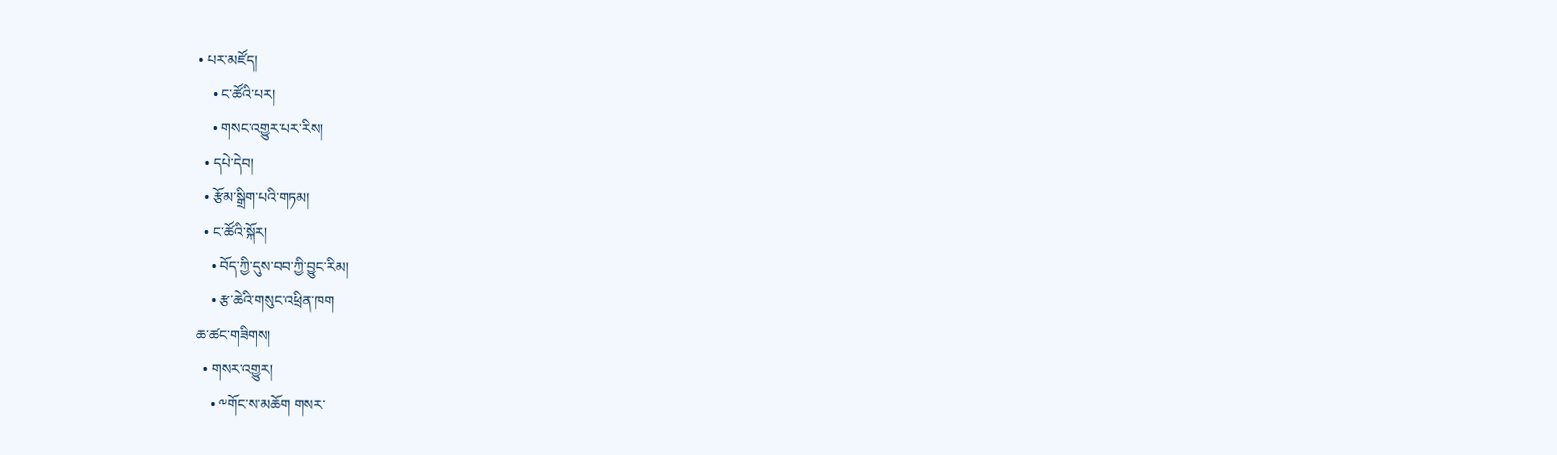• པར་མཛོད།
    • ང་ཚོའི་པར།
    • གསང་འགྱུར་པར་རིས།
  • དཔེ་དེབ།
  • རྩོམ་སྒྲིག་པའི་གཏམ།
  • ང་ཚོའི་སྐོར།
    • བོད་ཀྱི་དུས་བབ་ཀྱི་བྱུང་རིམ།
    • རྩ་ཆེའི་གསུང་འཕྲིན་ཁག
ཆ་ཚང་གཟིགས།
  • གསར་འགྱུར།
    • ༸གོང་ས་མཆོག གསར་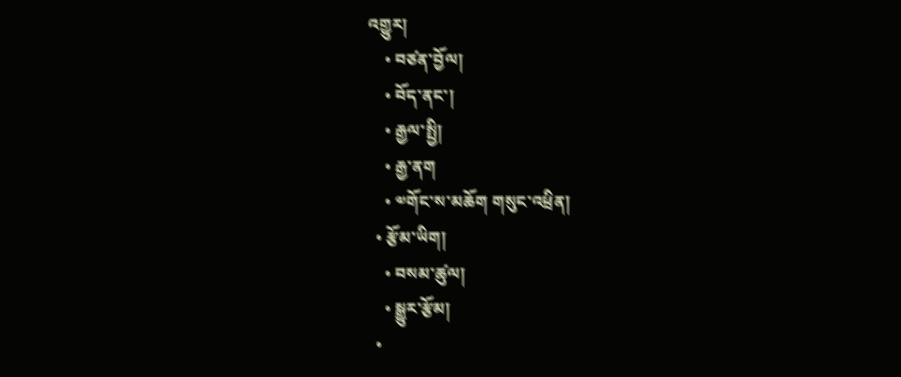འགྱུར།
    • བཙན་བྱོལ།
    • བོད་ནང་།
    • རྒྱལ་སྤྱི།
    • རྒྱ་ནག
    • ༧གོང་ས་མཆོག གསུང་འཕྲིན།
  • རྩོམ་ཡིག།
    • བསམ་ཚུལ།
    • སྒྱུར་རྩོམ།
  •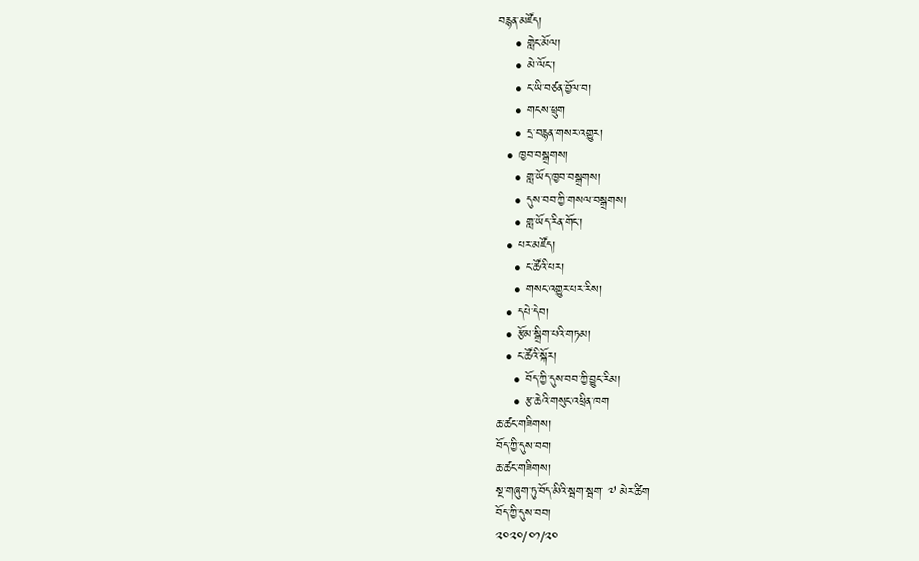བརྙན་མཛོད།
    • གླེང་མོལ།
    • མེ་ལོང་།
    • ང་ཡི་བཙན་བྱོལ་བ།
    • གངས་ཕྲུག
    • དྲ་བརྙན་གསར་འགྱུར།
  • ཁྱབ་བསྒྲགས།
    • གླ་ཡོད་ཁྱབ་བསྒྲགས།
    • དུས་བབ་ཀྱི་གསལ་བསྒྲགས།
    • གླ་ཡོད་རིན་གོང་།
  • པར་མཛོད།
    • ང་ཚོའི་པར།
    • གསང་འགྱུར་པར་རིས།
  • དཔེ་དེབ།
  • རྩོམ་སྒྲིག་པའི་གཏམ།
  • ང་ཚོའི་སྐོར།
    • བོད་ཀྱི་དུས་བབ་ཀྱི་བྱུང་རིམ།
    • རྩ་ཆེའི་གསུང་འཕྲིན་ཁག
ཆ་ཚང་གཟིགས།
བོད་ཀྱི་དུས་བབ།
ཆ་ཚང་གཟིགས།
སྔ་གཞུག་ཏུ་བོད་མིའི་སྦག་སྦག་ ༧ མེར་ཚིག
བོད་ཀྱི་དུས་བབ།
༢༠༢༠/༠༡/༢༠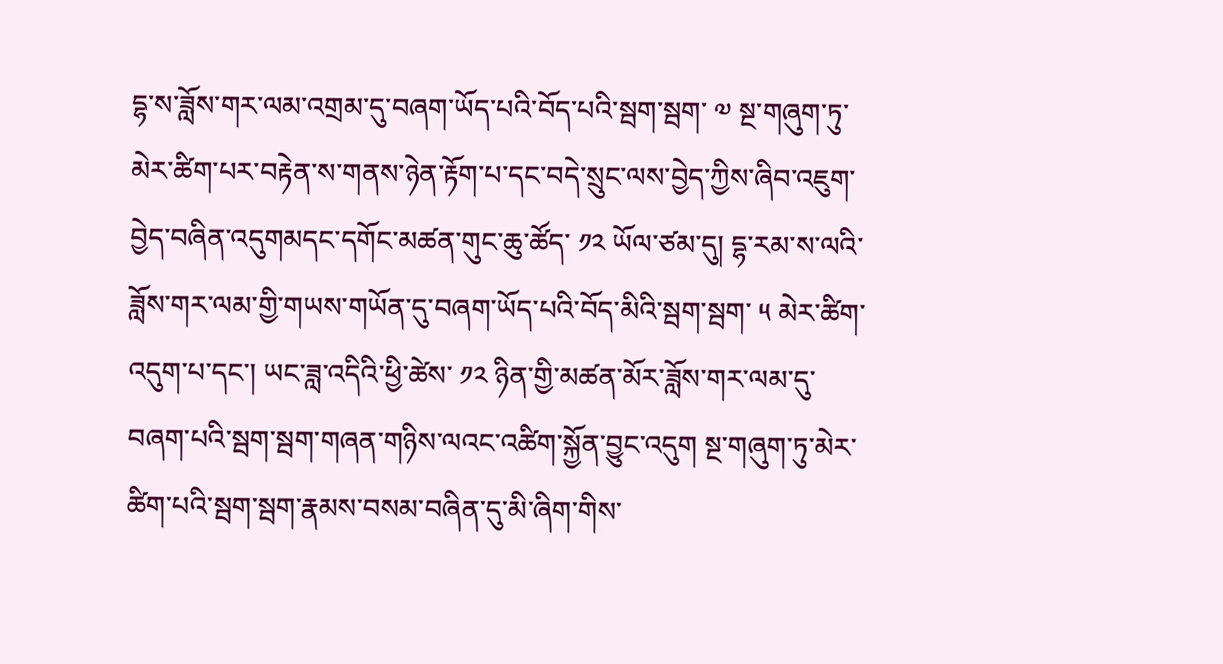དྷ་ས་ཟློས་གར་ལམ་འགྲམ་དུ་བཞག་ཡོད་པའི་བོད་པའི་སྦག་སྦག་ ༧ སྔ་གཞུག་ཏུ་མེར་ཚིག་པར་བརྟེན་ས་གནས་ཉེན་རྟོག་པ་དང་བདེ་སྲུང་ལས་བྱེད་ཀྱིས་ཞིབ་འཇུག་བྱེད་བཞིན་འདུགམདང་དགོང་མཚན་གུང་ཆུ་ཚོད་ ༡༢ ཡོལ་ཙམ་དུ། དྷ་རམ་ས་ལའི་ཟློས་གར་ལམ་གྱི་གཡས་གཡོན་དུ་བཞག་ཡོད་པའི་བོད་མིའི་སྦག་སྦག་ ༥ མེར་ཚིག་འདུག་པ་དང་། ཡང་ཟླ་འདིའི་ཕྱི་ཚེས་ ༡༢ ཉིན་གྱི་མཚན་མོར་ཟློས་གར་ལམ་དུ་བཞག་པའི་སྦག་སྦག་གཞན་གཉིས་ལའང་འཚིག་སྐྱོན་བྱུང་འདུག སྔ་གཞུག་ཏུ་མེར་ཚིག་པའི་སྦག་སྦག་རྣམས་བསམ་བཞིན་དུ་མི་ཞིག་གིས་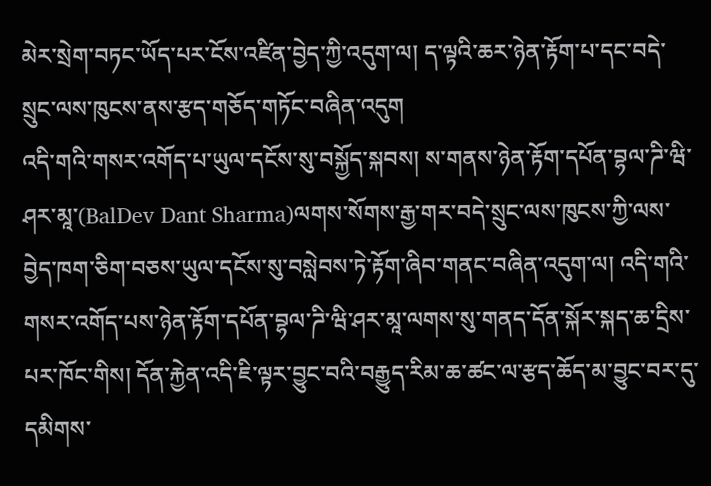མེར་སྲེག་བཏང་ཡོད་པར་ངོས་འཛིན་བྱེད་ཀྱི་འདུག་ལ། ད་ལྟའི་ཆར་ཉེན་རྟོག་པ་དང་བདེ་སྲུང་ལས་ཁུངས་ནས་རྩད་གཅོད་གཏོང་བཞིན་འདུག
འདི་གའི་གསར་འགོད་པ་ཡུལ་དངོས་སུ་བསྐྱོད་སྐབས། ས་གནས་ཉེན་རྟོག་དཔོན་བྷལ་ཌི་ཝི་ཤར་མཱ་(BalDev Dant Sharma)ལགས་སོགས་རྒྱ་གར་བདེ་སྲུང་ལས་ཁུངས་ཀྱི་ལས་བྱེད་ཁག་ཅིག་བཅས་ཡུལ་དངོས་སུ་བསླེབས་ཏེ་རྟོག་ཞིབ་གནང་བཞིན་འདུག་ལ། འདི་གའི་གསར་འགོད་པས་ཉེན་རྟོག་དཔོན་བྷལ་ཌི་ཝི་ཤར་མཱ་ལགས་སུ་གནད་དོན་སྐོར་སྐད་ཆ་དྲིས་པར་ཁོང་གིས། དོན་རྐྱེན་འདི་ཇི་ལྟར་བྱུང་བའི་བརྒྱུད་རིམ་ཆ་ཚང་ལ་རྩད་ཆོད་མ་བྱུང་བར་དུ་དམིགས་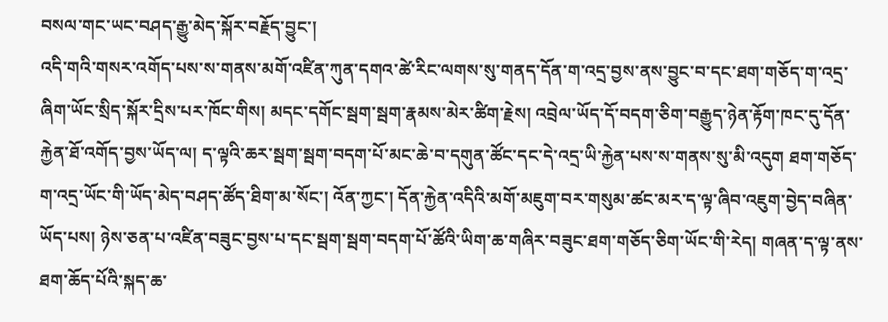བསལ་གང་ཡང་བཤད་རྒྱུ་མེད་སྐོར་བརྗོད་བྱུང་།
འདི་གའི་གསར་འགོད་པས་ས་གནས་མགོ་འཛིན་ཀུན་དགའ་ཚེ་རིང་ལགས་སུ་གནད་དོན་ག་འདྲ་བྱས་ནས་བྱུང་བ་དང་ཐག་གཅོད་ག་འདྲ་ཞིག་ཡོང་སྲིད་སྐོར་དྲིས་པར་ཁོང་གིས། མདང་དགོང་སྦག་སྦག་རྣམས་མེར་ཚིག་རྗེས། འབྲེལ་ཡོད་དོ་བདག་ཅིག་བརྒྱུད་ཉེན་རྟོག་ཁང་དུ་དོན་རྐྱེན་ཐོ་འགོད་བྱས་ཡོད་ལ། ད་ལྟའི་ཆར་སྦག་སྦག་བདག་པོ་མང་ཆེ་བ་དགུན་ཚོང་དང་དེ་འདྲ་ཡི་རྐྱེན་པས་ས་གནས་སུ་མི་འདུག ཐག་གཅོད་ག་འདྲ་ཡོང་གི་ཡོད་མེད་བཤད་ཚོད་ཐིག་མ་སོང་། འོན་ཀྱང་། དོན་རྐྱེན་འདིའི་མགོ་མཇུག་བར་གསུམ་ཚང་མར་ད་ལྟ་ཞིབ་འཇུག་བྱེད་བཞིན་ཡོད་པས། ཉེས་ཅན་པ་འཛིན་བཟུང་བྱས་པ་དང་སྦག་སྦག་བདག་པོ་ཚོའི་ཡིག་ཆ་གཞིར་བཟུང་ཐག་གཅོད་ཅིག་ཡོང་གི་རེད། གཞན་ད་ལྟ་ནས་ཐག་ཆོད་པོའི་སྐད་ཆ་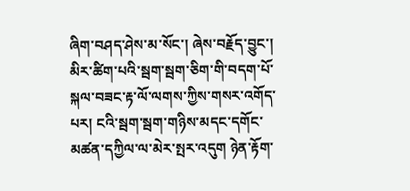ཞིག་བཤད་ཤེས་མ་སོང་། ཞེས་བརྗོད་བྱུང་།
མིར་ཚིག་པའི་སྦག་སྦག་ཅིག་གི་བདག་པོ་སྐལ་བཟང་རྟ་ལོ་ལགས་ཀྱིས་གསར་འགོད་པར། ངའི་སྦག་སྦག་གཉིས་མདང་དགོང་མཚན་དཀྱིལ་ལ་མེར་སྤར་འདུག ཉེན་རྟོག་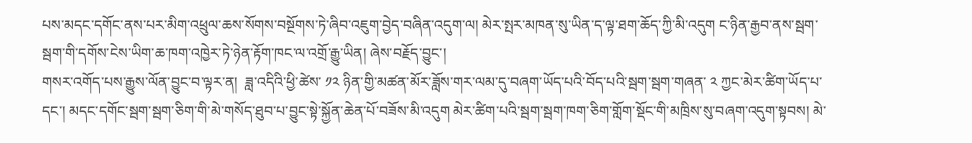པས་མདང་དགོང་ནས་པར་མིག་འཕྲུལ་ཆས་སོགས་བསྔོགས་ཏེ་ཞིབ་འཇུག་བྱེད་བཞིན་འདུག་ལ། མེར་སྤར་མཁན་སུ་ཡིན་ད་ལྟ་ཐག་ཆོད་ཀྱི་མི་འདུག ང་ཉིན་རྒྱབ་ནས་སྦག་སྦག་གི་དགོས་ངེས་ཡིག་ཆ་ཁག་འཁྱེར་ཏེ་ཉེན་རྟོག་ཁང་ལ་འགྲོ་རྒྱུ་ཡིན། ཞེས་བརྗོད་བྱུང་།
གསར་འགོད་པས་རྒྱུས་ལོན་བྱུང་བ་ལྟར་ན།  ཟླ་འདིའི་ཕྱི་ཚེས་ ༡༢ ཉིན་གྱི་མཚན་མོར་ཟློས་གར་ལམ་དུ་བཞག་ཡོད་པའི་བོད་པའི་སྦག་སྦག་གཞན་ ༢ ཀྱང་མེར་ཚིག་ཡོད་པ་དང་། མདང་དགོང་སྦག་སྦག་ཅིག་གི་མེ་གསོད་ཐུབ་པ་བྱུང་སྟེ་སྐྱོན་ཆེན་པོ་བཟོས་མི་འདུག མེར་ཚིག་པའི་སྦག་སྦག་ཁག་ཅིག་གློག་སྡོང་གི་མཁྲིས་སུ་བཞག་འདུག་སྟབས། མེ་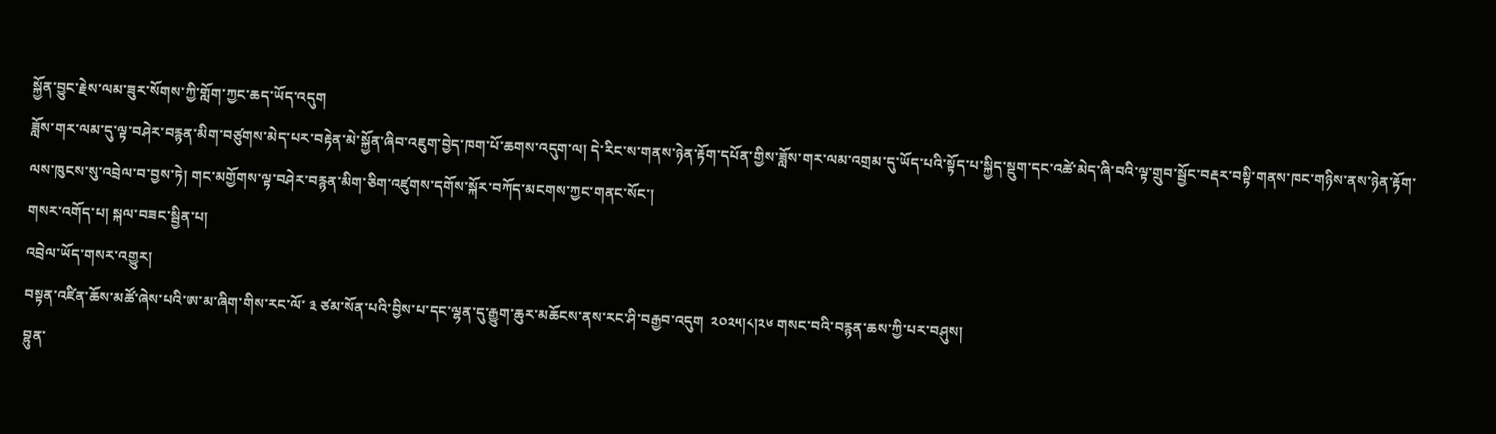སྐྱོན་བྱུང་རྗེས་ལམ་ཟུར་སོགས་ཀྱི་གློག་ཀྱང་ཆད་ཡོད་འདུག
ཟློས་གར་ལམ་དུ་ལྟ་བཤེར་བརྙན་མིག་བཙུགས་མེད་པར་བརྟེན་མེ་སྐྱོན་ཞིབ་འཇུག་བྱེད་ཁག་པོ་ཆགས་འདུག་ལ། དེ་རིང་ས་གནས་ཉེན་རྟོག་དཔོན་གྱིས་ཟློས་གར་ལམ་འགྲམ་དུ་ཡོད་པའི་སྟོད་པ་སྐྱིད་སྡུག་དང་འཚེ་མེད་ཞི་བའི་ལྟ་གྲུབ་སྦྱོང་བརྡར་བསྟི་གནས་ཁང་གཉིས་ནས་ཉེན་རྟོག་ལས་ཁུངས་སུ་འབྲེལ་བ་བྱས་ཏེ། གང་མགྱོགས་ལྟ་བཤེར་བརྙན་མིག་ཅིག་འཛུགས་དགོས་སྐོར་བཀོད་མངགས་ཀྱང་གནང་སོང་།
གསར་འགོད་པ། སྐལ་བཟང་སྦྱིན་པ།
འབྲེལ་ཡོད་གསར་འགྱུར།
བསྟན་འཛིན་ཆོས་མཚོ་ཞེས་པའི་ཨ་མ་ཞིག་གིས་རང་ལོ་ ༣ ཙམ་སོན་པའི་བྱིས་པ་དང་ལྷན་དུ་རྒྱུག་ཆུར་མཆོངས་ནས་རང་ཤི་བརྒྱབ་འདུག  ༢༠༢༥།༨།༢༦ གསང་བའི་བརྙན་ཆས་ཀྱི་པར་བཤུས།
བྷུན་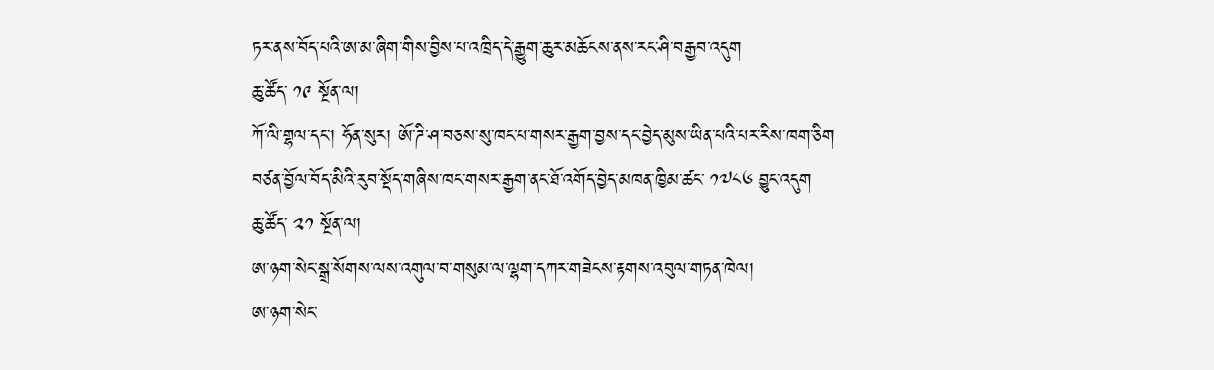ཏར་ནས་བོད་པའི་ཨ་མ་ཞིག་གིས་བྱིས་པ་འཁྲིད་དེ་རྒྱུག་ཆུར་མཆོངས་ནས་རང་ཤི་བརྒྱབ་འདུག
ཆུ་ཚོད་ ༡༩ སྔོན་ལ།
ཀོ་ལི་གྷལ་དང་། ཧོན་སུར། ཨོ་ཌི་ཤ་བཅས་སུ་ཁང་པ་གསར་རྒྱག་བྱས་དང་བྱེད་མུས་ཡིན་པའི་པར་རིས་ཁག་ཅིག
བཙན་བྱོལ་བོད་མིའི་རུབ་སྡོད་གཞིས་ཁང་གསར་རྒྱག་ནང་ཐོ་འགོད་བྱེད་མཁན་ཁྱིམ་ཚང་ ༡༧༨༦ བྱུང་འདུག
ཆུ་ཚོད་ ༢༡ སྔོན་ལ།
ཨ་ཉག་སེང་སྒྲ་སོགས་ལས་འགུལ་བ་གསུམ་ལ་ལྷག་དཀར་གཟེངས་རྟགས་འབུལ་གཏན་ཁེལ།
ཨ་ཉག་སེང་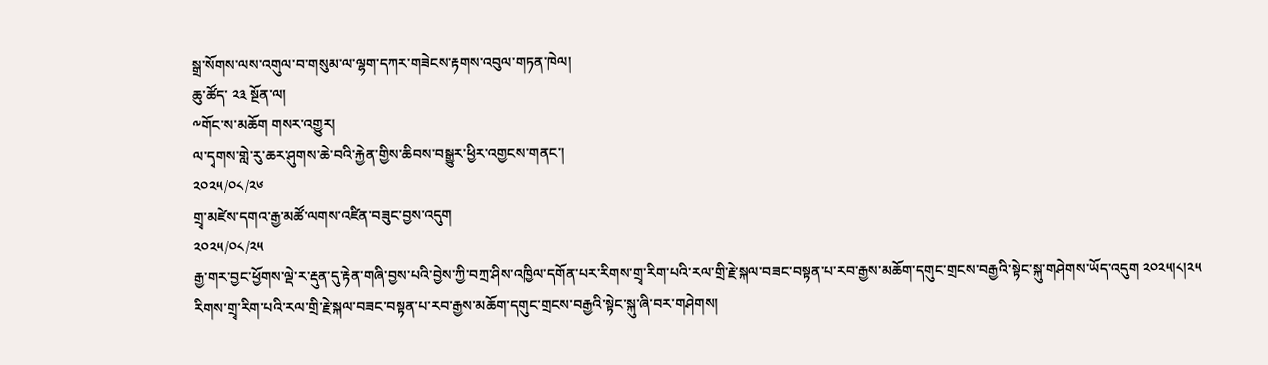སྒྲ་སོགས་ལས་འགུལ་བ་གསུམ་ལ་ལྷག་དཀར་གཟེངས་རྟགས་འབུལ་གཏན་ཁེལ།
ཆུ་ཚོད་ ༢༣ སྔོན་ལ།
༸གོང་ས་མཆོག གསར་འགྱུར།
ལ་དྭགས་གླེ་རུ་ཆར་ཤུགས་ཆེ་བའི་རྐྱེན་གྱིས་ཆིབས་བསྒྱུར་ཕྱིར་འགྱངས་གནང་།
༢༠༢༥/༠༨/༢༦
གྲྭ་མཛེས་དགའ་རྒྱ་མཚོ་ལགས་འཛིན་བཟུང་བྱས་འདུག
༢༠༢༥/༠༨/༢༥
རྒྱ་གར་བྱང་ཕྱོགས་ལྡེ་ར་རྡུན་དུ་རྟེན་གཞི་བྱས་པའི་བྱེས་ཀྱི་བཀྲ་ཤིས་འཁྱིལ་དགོན་པར་རིགས་གྲྭ་རིག་པའི་རལ་གྲི་རྗེ་སྐལ་བཟང་བསྟན་པ་རབ་རྒྱས་མཆོག་དགུང་གྲངས་བརྒྱའི་སྟེང་སྐུ་གཤེགས་ཡོད་འདུག ༢༠༢༥།༨།༢༥
རིགས་གྲྭ་རིག་པའི་རལ་གྲི་རྗེ་སྐལ་བཟང་བསྟན་པ་རབ་རྒྱས་མཆོག་དགུང་གྲངས་བརྒྱའི་སྟེང་སྐུ་ཞི་བར་གཤེགས།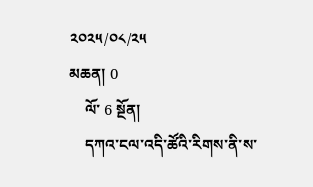༢༠༢༥/༠༨/༢༥
མཆན། 0
    ལོ་ 6 སྔོན།
    དཀའ་ངལ་འདི་ཚོའི་རིགས་ནི་ས་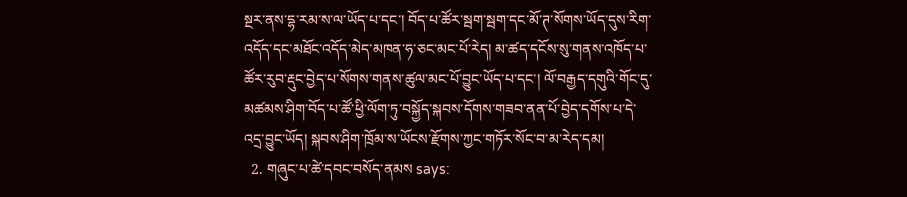སྔར་ནས་དྷ་རམ་ས་ལ་ཡོད་པ་དང་། བོད་པ་ཚོར་སྦག་སྦག་དང་མོ་ཊ་སོགས་ཡོད་དུས་རིག་འདོད་དང་མཐོང་འདོད་མེད་མཁན་ཧ་ཅང་མང་པོ་རེད། མ་ཚད་དངོས་སུ་གནས་འཁོད་པ་ཚོར་རུབ་རྡུང་བྱེད་པ་སོགས་གནས་ཚུལ་མང་པོ་བྱུང་ཡོད་པ་དང་། ལོ་བརྒྱད་དགུའི་གོང་དུ་མཚམས་ཤིག་བོད་པ་ཚོ་ཕྱི་ལོག་ཏུ་བསྐྱོད་སྐབས་དོགས་གཟབ་ནན་པོ་བྱེད་དགོས་པ་དེ་འདྲ་བྱུང་ཡོད། སྐབས་ཤིག་ཁྲོམ་ས་ཡོངས་རྫོགས་ཀྱང་གཏོར་སོང་བ་མ་རེད་དམ།
  2. གཞུང་པ་ཚེ་དབང་བསོད་ནམས says: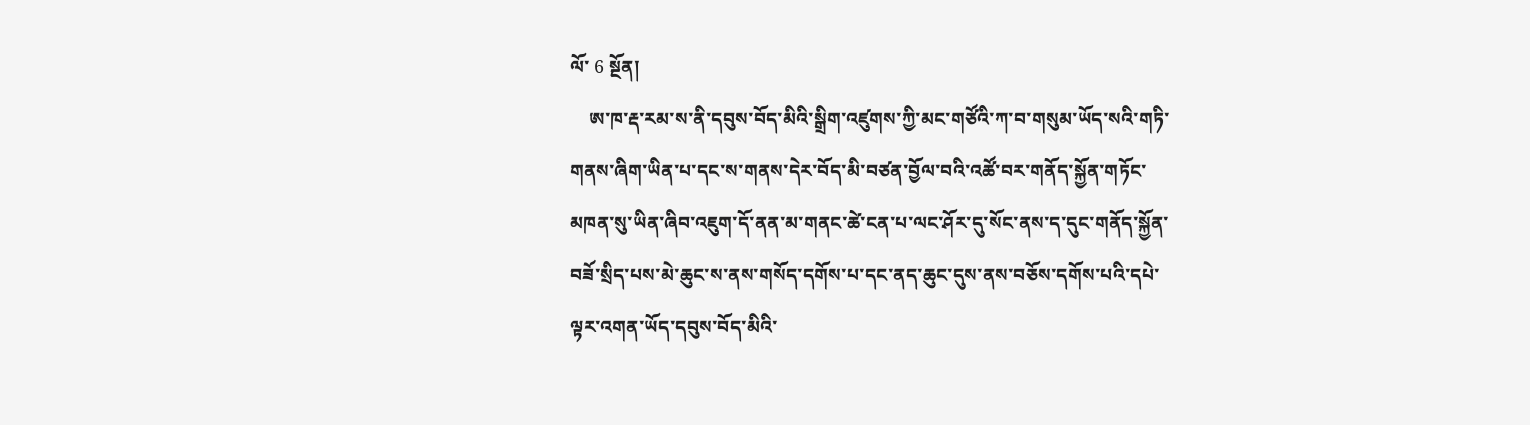ལོ་ 6 སྔོན།
    ཨ་ཁ་རྡ་རམ་ས་ནི་དབུས་བོད་མིའི་སྒྲིག་འཛུགས་ཀྱི་མང་གཙོའི་ཀ་བ་གསུམ་ཡོད་སའི་གཏི་གནས་ཞིག་ཡིན་པ་དང་ས་གནས་དེར་བོད་མི་བཙན་བྱོལ་བའི་འཚོ་བར་གནོད་སྐྱོན་གཏོང་མཁན་སུ་ཡིན་ཞིབ་འཇུག་དོ་ནན་མ་གནང་ཚེ་ངན་པ་ལང་ཤོར་དུ་སོང་ནས་ད་དུང་གནོད་སྐྱོན་བཟོ་སྲིད་པས་མེ་ཆུང་ས་ནས་གསོད་དགོས་པ་དང་ནད་ཆུང་དུས་ནས་བཅོས་དགོས་པའི་དཔེ་ལྟར་འགན་ཡོད་དབུས་བོད་མིའི་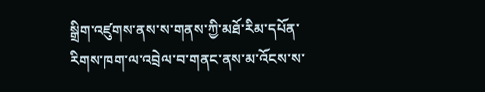སྒྲིག་འཛུགས་ནས་ས་གནས་ཀྱི་མཐོ་རིམ་དཔོན་རིགས་ཁག་ལ་འབྲེལ་བ་གནང་ནས་མ་འོངས་ས་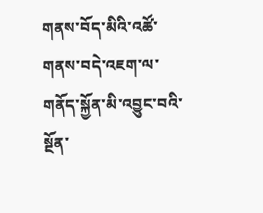གནས་བོད་མིའི་འཚོ་གནས་བདེ་འཇག་ལ་གནོད་སྐྱོན་མི་འབྱུང་བའི་སྔོན་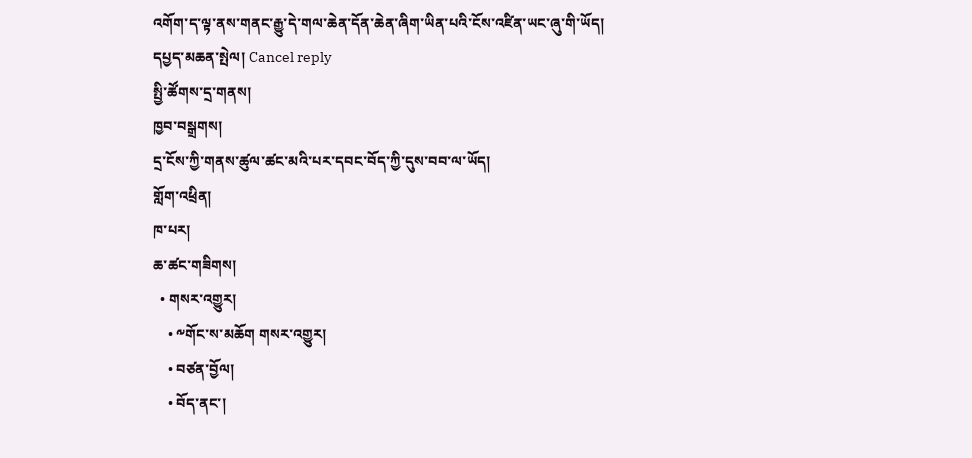འགོག་ད་ལྟ་ནས་གནང་རྒྱུ་དེ་གལ་ཆེན་དོན་ཆེན་ཞིག་ཡིན་པའི་ངོས་འཛིན་ཡང་ཞུ་གི་ཡོད།
དཔྱད་མཆན་སྤེལ། Cancel reply
སྤྱི་ཚོགས་དྲ་གནས།
ཁྱབ་བསྒྲགས།
དྲ་ངོས་ཀྱི་གནས་ཚུལ་ཚང་མའི་པར་དབང་བོད་ཀྱི་དུས་བབ་ལ་ཡོད།
གློག་འཕྲིན།
ཁ་པར།
ཆ་ཚང་གཟིགས།
  • གསར་འགྱུར།
    • ༸གོང་ས་མཆོག གསར་འགྱུར།
    • བཙན་བྱོལ།
    • བོད་ནང་།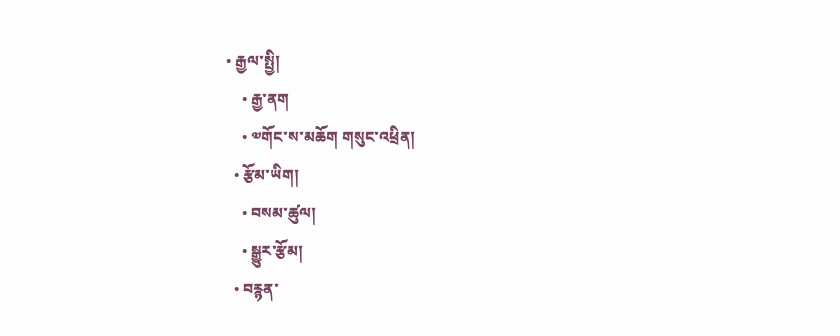• རྒྱལ་སྤྱི།
    • རྒྱ་ནག
    • ༧གོང་ས་མཆོག གསུང་འཕྲིན།
  • རྩོམ་ཡིག།
    • བསམ་ཚུལ།
    • སྒྱུར་རྩོམ།
  • བརྙན་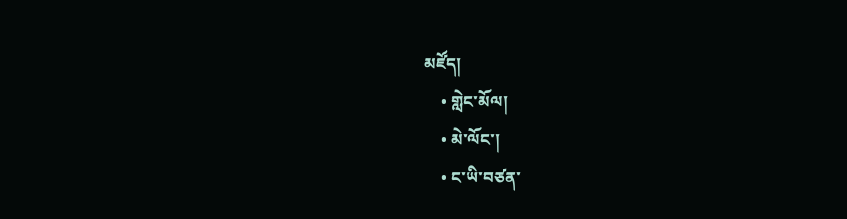མཛོད།
    • གླེང་མོལ།
    • མེ་ལོང་།
    • ང་ཡི་བཙན་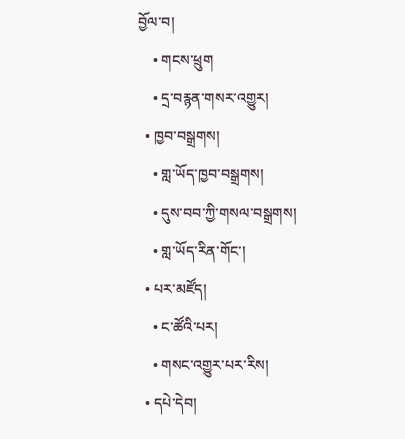བྱོལ་བ།
    • གངས་ཕྲུག
    • དྲ་བརྙན་གསར་འགྱུར།
  • ཁྱབ་བསྒྲགས།
    • གླ་ཡོད་ཁྱབ་བསྒྲགས།
    • དུས་བབ་ཀྱི་གསལ་བསྒྲགས།
    • གླ་ཡོད་རིན་གོང་།
  • པར་མཛོད།
    • ང་ཚོའི་པར།
    • གསང་འགྱུར་པར་རིས།
  • དཔེ་དེབ།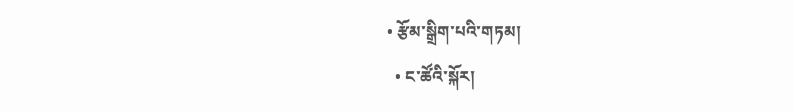• རྩོམ་སྒྲིག་པའི་གཏམ།
  • ང་ཚོའི་སྐོར།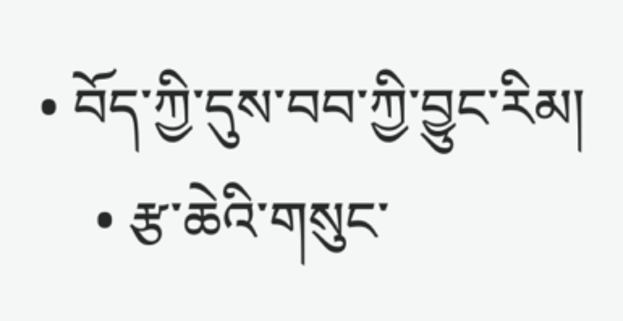• བོད་ཀྱི་དུས་བབ་ཀྱི་བྱུང་རིམ།
    • རྩ་ཆེའི་གསུང་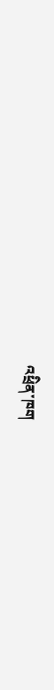འཕྲིན་ཁག